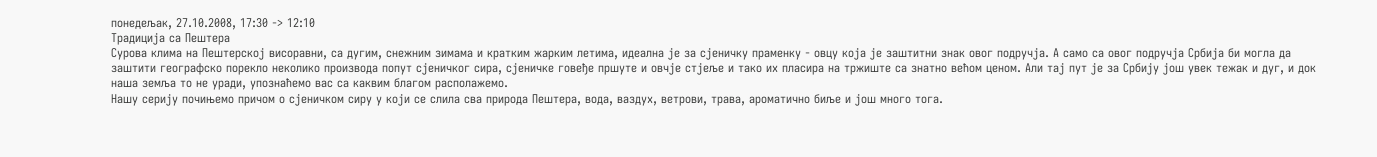понедељак, 27.10.2008, 17:30 -> 12:10
Традиција са Пештера
Сурова клима на Пештерској висоравни, са дугим, снежним зимама и кратким жарким летима, идеална је за сјеничку праменку - овцу која је заштитни знак овог подручја. А само са овог подручја Србија би могла да заштити географско порекло неколико производа попут сјеничког сира, сјеничке говеђе пршуте и овчје стјеље и тако их пласира на тржиште са знатно већом ценом. Али тај пут је за Србију још увек тежак и дуг, и док наша земља то не уради, упознаћемо вас са каквим благом располажемо.
Нашу серију почињемо причом о сјеничком сиру у који се слила сва природа Пештера, вода, ваздух, ветрови, трава, ароматично биље и још много тога.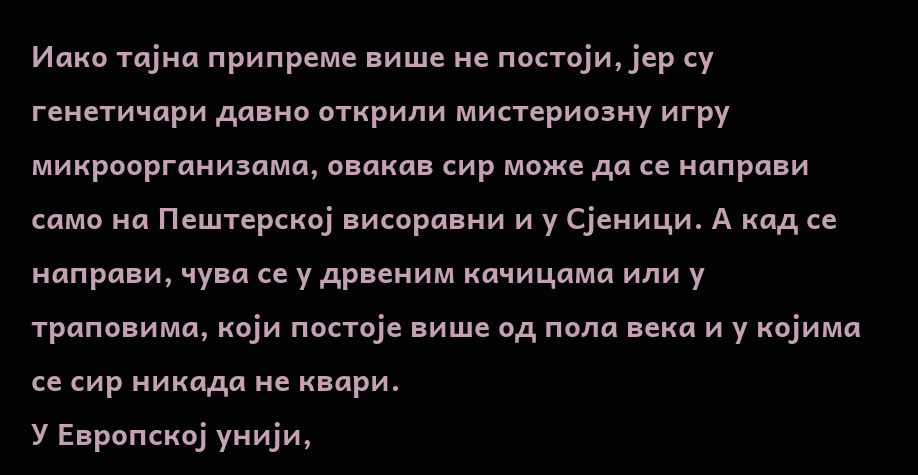Иако тајна припреме више не постоји, јер су генетичари давно открили мистериозну игру микроорганизама, овакав сир може да се направи само на Пештерској висоравни и у Сјеници. А кад се направи, чува се у дрвеним качицама или у траповима, који постоје више од пола века и у којима се сир никада не квари.
У Европској унији,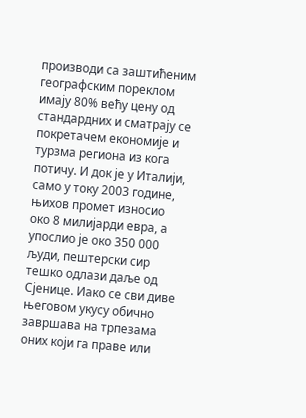производи са заштићеним географским пореклом имају 80% већу цену од стандардних и сматрају се покретачем економије и турзма региона из кога потичу. И док је у Италији, само у току 2003 године, њихов промет износио око 8 милијарди евра, а упослио је око 350 000 људи, пештерски сир тешко одлази даље од Сјенице. Иако се сви диве његовом укусу обично завршава на трпезама оних који га праве или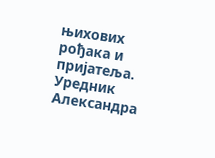њихових рођака и пријатеља.
Уредник Александра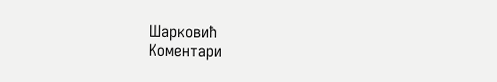Шарковић
Коментари